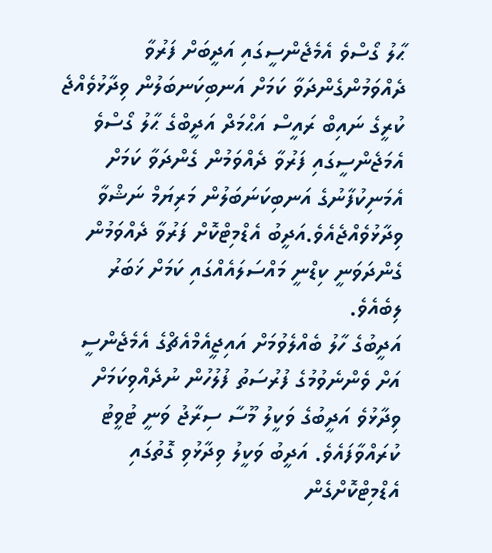ޙާލު ގޯސްވެ އެމެޖެންސީގައި އަދީބަށް ފަރުވާ ދެއްވަމުންގެންދަވާ ކަމަށް އަނބިކަނބަލުން ވިދާޅުވެއްޖެ
ކުރީގެ ނައިބް ރައީސް އަޙްމަދް އަދީބްގެ ޙާލު ގޯސްވެ އެމަޖެންސީގައި ފަރުވާ ދެއްވަމުން ގެންދަވާ ކަމަށް އެމަނިކުފާނުގެ އަނބިކަނަބަލުން މަރިޔަމް ނަޝްވާ ވިދާޅުވެއްޖެއެވެ.އަދީބު އެޑްމިޓްކޮށް ފަރުވާ ދެއްވަމުން ގެންދަވަނީ ކިޑްނީ މައްސަލައެއްގައި ކަމަށް ޚަބަރު ލިބެއެވެ.
އަދީބުގެ ހާލު ބެއްލެވުމަށް އައިޖީއެމްއެޗްގެ އެމެޖެންސީ އަށް ވެންނެވުމުގެ ފުރުސަތު ފުލުހުން ނުދެއްވިކަމަށް ވިދާޅުވެ އަދީބުގެ ވަކީލު މޫސާ ސިރާޖު ވަނީ ޓުވީޓު ކުރައްވާފައެވެ. އަދީބު ވަކީލު ވިދާޅުވި ގޮތުގައި އެޑްމިޓްކޮށްގެން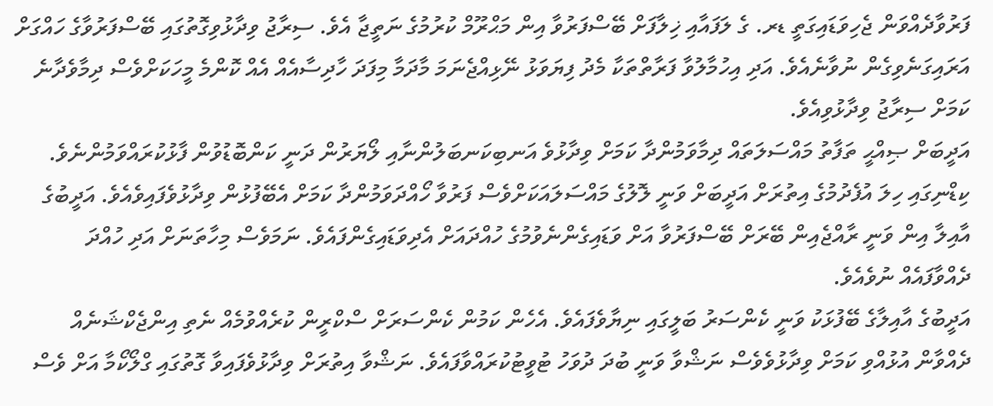ފަރުވާދެއްވަން ޖެހިވަޑައިގަތީ ޑރ. ގެ ލަފައާއި ޚިލާފަށް ބޭސްފަރުވާ އިން މަޙްރޫމް ކުރުމުގެ ނަތީޖާ އެވެ. ސިރާޖު ވިދާޅުވިގޮތުގައި ބޭސްފަރުވާގެ ހައްގަށް އަރައިގަނެވިގެން ނުވާނެއެވެ. އަދި އިހުމާލުވާ ފަރާތްތަކާ މެދު ފިޔަވަޅު ނޭޅިއްޖެނަމަ މާދަމާ މިފަދަ ހާދިސާއެއް އެއް ކޮންމެ މީހަކަށްވެސް ދިމާވެދާނެ ކަމަށް ސިރާޖު ވިދާޅުވިއެވެ.
އަދީބަށް ޞިއްޙީ ތަފާތު މައްސަލަތައް ދިމާވަމުންދާ ކަމަށް ވިދާޅުވެ އަނބިކަނބަލުންނާއި ލޯޔަރުން ދަނީ ކަންބޮޑުވުން ފާޅުކުރައްވަމުންނެވެ. ކިޑްނިގައި ހިލަ އުފެދުމުގެ އިތުރަށް އަދީބަށް ވަނީ ލޮލުގެ މައްސަލައަކަށްވެސް ފަރުވާ ހޯއްދަވަމުންދާ ކަމަށް އެބޭފުޅުން ވިދާޅުވެފައިވެއެވެ. އަދީބުގެ އާއިލާ އިން ވަނީ ރާއްޖެއިން ބޭރަށް ބޭސްފަރުވާ އަށް ވަޑައިގެންނެވުމުގެ ހުއްދައަށް އެދިވަޑައިގެންފައެވެ. ނަމަވެސް މިހާތަނަށް އަދި ހުއްދަ ދެއްވާފައެއް ނުވެއެވެ.
އަދީބުގެ އާއިލާގެ ބޭފުޅަކު ވަނީ ކެންސަރު ބަލީގައި ނިޔާވެފައެވެ. އެހެން ކަމުން ކެންސަރަށް ސްކްރީން ކުރެއްވުމެއް ނެތި އިންޖެކްޝަނެއް ދެއްވާން އުޅުއްވި ކަމަށް ވިދާޅުވެވެސް ނަޝްވާ ވަނީ ބުދަ ދުވަހު ޓުވީޓުކުރައްވާފައެވެ. ނަޝްވާ އިތުރަށް ވިދާޅުވެފައިވާ ގޮތުގައި ގްލޯކޯމާ އަށް ވެސް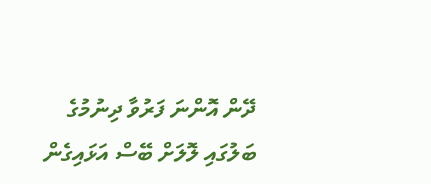ދޭން އޮންނަ ފަރުވާ ދިނުމުގެ ބަލުގައި ލޮލަށް ބޭސް އަޅައިގެން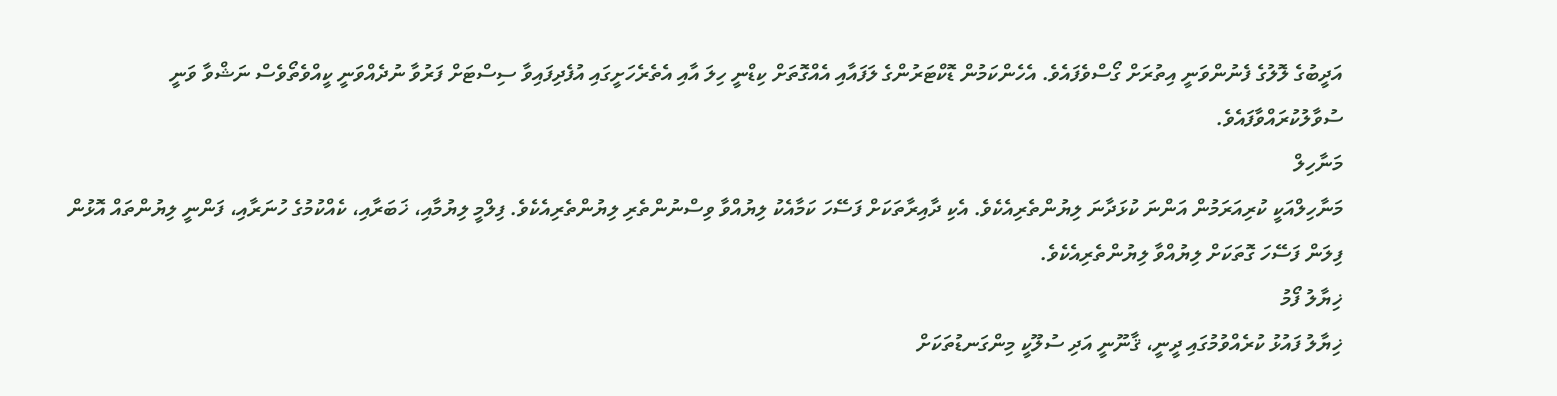އަދީބުގެ ލޮލުގެ ފެނުންވަނީ އިތުރަށް ގޯސްވެފައެވެ. އެހެންކަމުން ޑޮކްޓަރުންގެ ލަފައާއި އެއްގޮތަށް ކިޑްނީ ހިލަ އާއި އެތެރެހަށީގައި އުފެދިފައިވާ ސިސްޓަށް ފަރުވާ ނުދެއްވަނީ ކީއްވެތޯވެސް ނަޝްވާ ވަނީ ސުވާލުކުރައްވާފައެވެ.
މަނާހިލް
މަނާހިލްއަކީ ކުރިއަރަމުން އަންނަ ކުޅަދާނަ ލިޔުންތެރިއެކެވެ. އެކި ދާއިރާތަކަށް ފަސޭހަ ކަމާއެކު ލިޔުއްވާ ވިސްނުންތެރި ލިޔުންތެރިއެކެވެ. ފިލްމީ ލިޔުމާއި، ޚަބަރާއި، ކެއްކުމުގެ ހުނަރާއި، ފަންނީ ލިޔުންތައް އޮޅުން ފިލަން ފަސޭހަ ގޮތަކަށް ލިޔުއްވާ ލިޔުންތެރިއެކެވެ.
ޚިޔާލު ފޯމު
ޚިޔާލު ފައުޅު ކުރެއްވުމުގައި ދީނީ، ޤާނޫނީ އަދި ސުލޫކީ މިންގަނޑުތަކަށް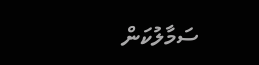ސަމާލުކަން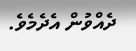ދެއްވުން އެދެމެވެ.